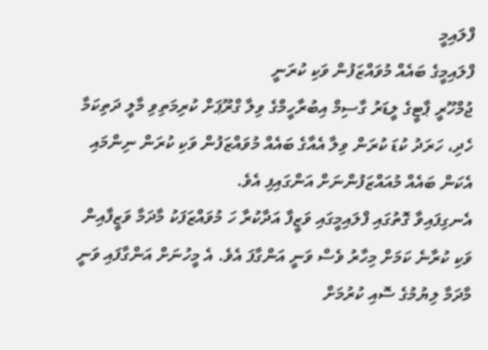ފްލައިމީ
ފްލައިމީގެ ބައެއް މުވައްޒަފުން ވަކި ކުރަނީ
ޖުމްހޫރީ ޕާޓީގެ ލީޑަރު ގާސިމް އިބުރާހީމްގެ ވިލާ ގްރޫޕަށް ކުރިމަތިވި މާލީ ދަތިކަމާ ހެދި، ހަރަދު ކުޑަ ކުރަން ވިލާ އެއާގެ ބައެއް މުވައްޒަފުން ވަކި ކުރަން ނިންމައި އެކަން ބައެއް މުއައްޒަފުންނަށް އަންގައިފި އެވެ.
އެނގިފައިވާ ގޮތުގައި ފްލައިމީގައި ވަޒީފާ އަދާކުރާ ހަ މުވައްޒަފަކު މާދަމާ ވަޒީފާއިން ވަކި ކުރާނެ ކަމަށް މިހާރު ވެސް ވަނީ އަންގާފަ އެވެ. އެ މީހުނަށް އަންގާފައި ވަނީ މާދަމާ ލިޔުމުގެ ސޮއި ކުރުމަށް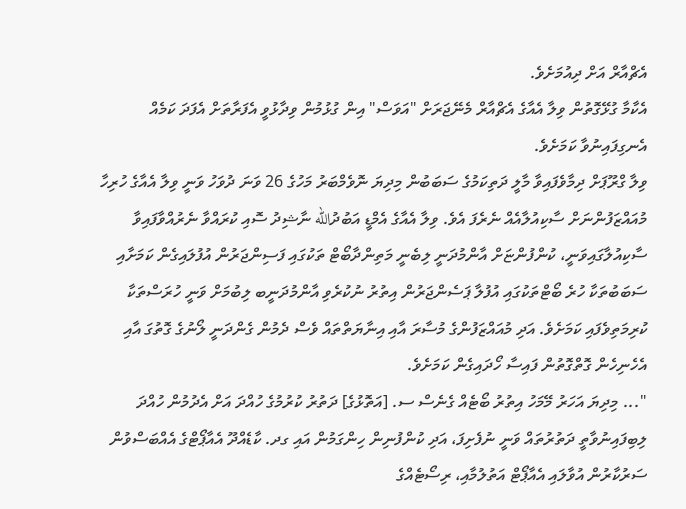އެޗްއާރް އަށް ދިއުމަށެވެ.
އެކާމާ ގުޅޭގޮތުން ވިލާ އެއާގެ އެޗްއާރް މެނޭޖަރަށް "އަވަސް" އިން ގުޅުމުން ވިދާޅުވީ އެފަރާތަށް އެފަދަ ކަމެއް އެނގިފައިނުވާ ކަމަށެވެ.
ވިލާ ގްރޫޕަށް ދިމާވެފައިވާ މާލީ ދަތިކަމުގެ ސަބަބުން މިދިޔަ ނޮވެމްބަރު މަހުގެ 26 ވަނަ ދުވަހު ވަނީ ވިލާ އެއާގެ ހުރިހާ މުއައްޒަފުންނަށް ސާކިއުލާއެއް ނެރެފަ އެވެ. ވިލާ އެއާގެ އެމްޑީ އަބުދުالله ނާޝިދު ސޮއި ކުރައްވާ ނެރުއްވާފައިވާ ސާކިއުލާގައިވަނީ، ކުންފުންޏަށް އާންމުދަނީ ލިބެނީ މަތިންދާބޯޓް ތަކުގައި ފަސިންޖަރުން އުފުލައިގެން ކަމަށާއި ސަބަބުތަކާ ހުރެ ބޯޓްތަކުގައި އުފުލާ ޕަސެންޖަރުން އިތުރު ނުކުރެވި އާންމުދަނީބ ލިބުމަށް ވަނީ ހުރަސްތަކާ ކުރިމަތިވެފައި ކަމަށެވެ. އަދި މުއައްޒަފުންގެ މުސާރަ އާއި އިނާޔަތްތައް ވެސް ދެމުން ގެންދަނީ ލޯނުގެ ގޮތުގަ އާއި އެހެނިހެން ގޮތްގޮތުން ފައިސާ ހޯދައިގެން ކަމަށެވެ.
"... މިދިޔަ އަހަރު މޭމަހު އިތުރު ބޯޓެއް ގެނެސް ސ. [އަތޮޅުގެ] ދަތުރު ކުރުމުގެ ހުއްދަ އަށް އެދުމުން ހުއްދަ ލިބިފައިނުވާތީ ދަތުރުތައް ވަނީ ނުފެށިފަ، އަދި ކުންފުނިން ހިންގަމުން އައި ގދ. ކާޑެއްދޫ އެއާޕޯޓްގެ އެއްބަސްވުން ސަރުކާރުން އުވާލައި އެއާޕޯޓް އަތުލުމާއި، ރިސޯޓެއްގެ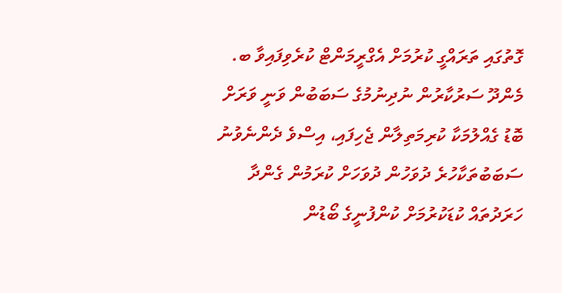ގޮތުގައި ތަރައްގީ ކުރުމަށް އެގްރީމަންޓް ކުރެވިފައިވާ ބ. މެންދޫ ސަރުކާރުން ނުދިނުމުގެ ސަބަބުން ވަނީ ވަރަށް ބޮޑު ގެއްލުމަކާ ކުރިމަތިލާން ޖެހިފައި، އިސްވެ ދެންނެވުނު ސަބަބުތަކާހުރެ ދުވަހުން ދުވަހަށް ކުރަމުން ގެންދާ ހަރަދުތައް ކުޑަކުރުމަށް ކުންފުނީގެ ބޯޑުން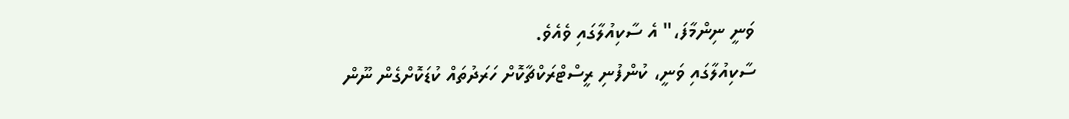ވަނީ ނިންމާފަ،" އެ ސާކިއުލާގައި ވެއެވެ.
ސާކިއުލާގައި ވަނީ، ކުންފުނި ރީސްޓްރަކްޗާކޮށް ހަރަދުތައް ކުޑަކޮށްގެން ނޫން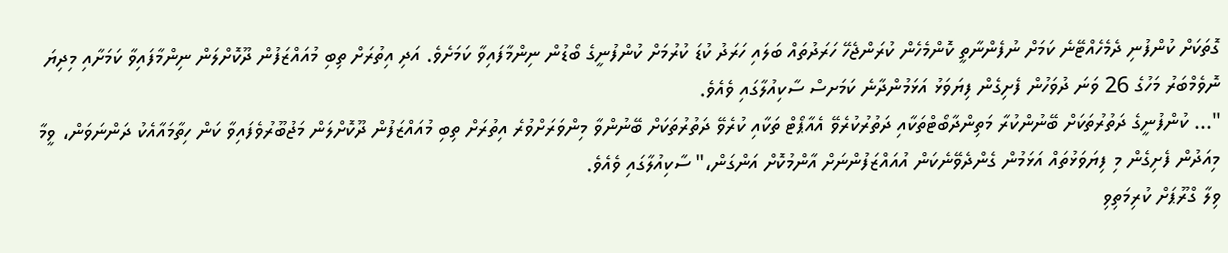ގޮތަކަށް ކުންފުނި ދެމެހެއްޓޭނެ ކަމަށް ނުފެންނާތީ ކޮންމެހެން ކުރަންޖެހޭ ހަރަދުތައް ބަލައި ހަރަދު ކުޑަ ކުރުމަށް ކުންފުނީގެ ބޯޑުން ނިންމާފައިވާ ކަމަށެވެ. އަދި އިތުރަށް ތިބި މުއައްޒަފުން ދޫކޮށްލަން ނިންމާފައިވާ ކަމަށާއި މިދިޔަ ނޮވެމްބަރު މަހުގެ 26 ވަނަ ދުވަހުން ފެށިގެން ފިޔަވަޅު އަޅަމުންދާނެ ކަމަށސް ސާކިއުލާގައި ވެއެވެ.
"... ކުންފުނީގެ ދަތުރުތަކަށް ބޭނުންކުރާ މަތިންދާބޯޓްތަކާއި ދަތުރުކުރެވޭ އެއާޕޯޓް ތަކާއި ކުރެވޭ ދަތުރުތަކަށް ބޭނުންވާ މިންވަރަށްވުރެ އިތުރަށް ތިބި މުއައްޒަފުން ދޫކޮށްލަން މަޖުބޫރުވެފައިވާ ކަން ހިތާމައާއެކު ދަންނަވަން، ވީމާ މިއަދުން ފެށިގެން މި ފިޔަވަޅުތައް އަޅަމުން ގެންދެވޭނެކަން އުއައްޒަފުންނަށް އާންމުކޮށް އަންގަން،" ސާކިއުލާގައި ވެއެވެ.
ވިލާ ގްރޫޕަށް ކުރިމަތިވި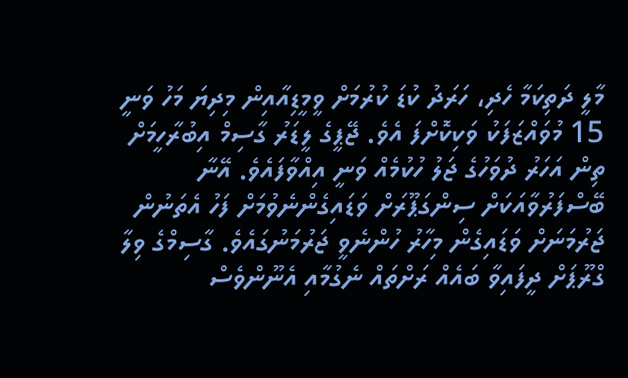މާލީ ދަތިކަމާ ހެދި، ހަރަދު ކުޑަ ކުރުމަށް ވީމީޑިއާއިން މިދިޔަ މަހު ވަނީ 15 މުވައްޒަފަކު ވަކިކޮށްފަ އެވެ. ޖޭޕީގެ ލީޑަރު ގާސިމް އިބުރާހީމަށް ތިން އަހަރު ދުވަހުގެ ޖަލު ހުކުމެއް ވަނީ އިއްވާފައެވެ. އޭނާ ބޭސްފަރުވާއަކަށް ސިންގަޕޫރަށް ވަޑައިގެންނެވުމަށް ފަހު އެތަނުން ޖަރުމަނަށް ވަޑައިގެން މިހާރު ހުންނެވީ ޖަރުމަނުގައެވެ. ގާސިމްގެ ވިލާ ގްރޫޕަށް ދީފައިވާ ބައެއް ރަށްތައް ނެގުމާއި އެނޫންވެސް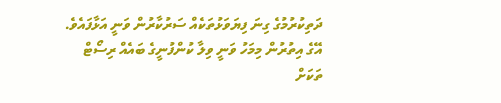ދަތިކުރުމުގެ ގިނަ ފިޔަވަޅުތަކެއް ސަރުކާރުން ވަނީ އަޅާފައެވެ.
އޭގެ އިތުރުން މިމަހު ވަނީ ވިލާ ކުންފުނީގެ ބައެއް ރިސޯޓް ތަކަށް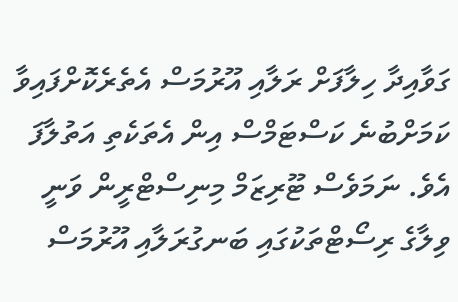ގަވާއިދާ ހިލާފަށް ރަލާއި އޫރުމަސް އެތެރެކޮށްފައިވާ ކަމަށްބުނެ ކަސްޓަމްސް އިން އެތަކެތި އަތުލާފަ އެވެ. ނަމަވެސް ޓޫރިޒަމް މިނިސްޓްރީން ވަނީ ވިލާގެ ރިސޯޓްތަކުގައި ބަނގުރަލާއި އޫރުމަސް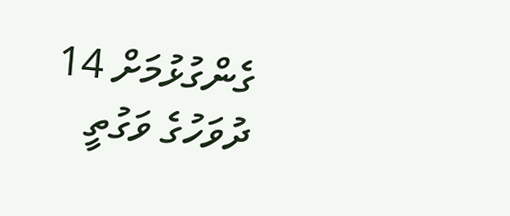ގެންގުޅުމަށް 14 ދުވަހުގެ ވަގުތީ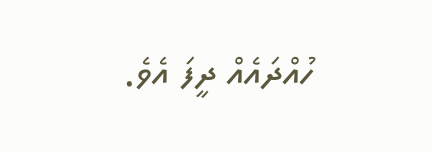ހުއްދައެއް ދީފަ އެވެ.